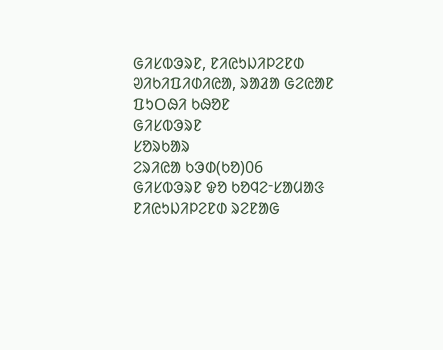ᱜᱤᱥᱵᱳᱨᱱ, ᱱᱤᱭᱩᱡᱤᱞᱮᱱᱰ
ᱣᱤᱠᱤᱯᱤᱰᱤᱭᱟ, ᱨᱟᱲᱟ ᱜᱮᱭᱟᱱ ᱯᱩᱛᱷᱤ ᱠᱷᱚᱱ
ᱜᱤᱥᱵᱳᱨᱱ
ᱥᱚᱨᱠᱟᱨ
ᱮᱨᱤᱭᱟ ᱠᱳᱰ(ᱠᱚ)06
ᱜᱤᱥᱵᱳᱨᱱ ᱫᱚ ᱠᱚᱧᱮᱼᱥᱟᱢᱟᱝ ᱱᱤᱭᱩᱡᱤᱞᱮᱱᱰ ᱨᱮᱱᱟᱜ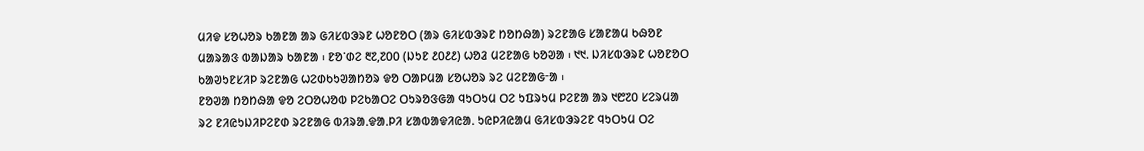ᱢᱤᱫ ᱥᱚᱦᱚᱨ ᱠᱟᱱᱟ ᱟᱨ ᱜᱤᱥᱵᱳᱨᱱ ᱦᱚᱱᱚᱛ (ᱟᱨ ᱜᱤᱥᱵᱳᱨᱱ ᱴᱚᱴᱷᱟ) ᱨᱮᱱᱟᱜ ᱥᱟᱱᱟᱢ ᱠᱷᱚᱱ ᱢᱟᱨᱟᱝ ᱵᱟᱡᱟᱨ ᱠᱟᱱᱟ ᱾ ᱱᱚᱸᱰᱮ ᱓᱗,᱗᱐᱐ (ᱡᱩᱱ ᱒᱐᱒᱒) ᱦᱚᱲ ᱢᱮᱱᱟᱜ ᱠᱚᱣᱟ ᱾ ᱑᱑. ᱡᱤᱥᱵᱳᱨᱱ ᱦᱚᱱᱚᱛ ᱠᱟᱣᱩᱱᱥᱤᱞ ᱨᱮᱱᱟᱜ ᱦᱮᱰᱠᱩᱣᱟᱴᱚᱨ ᱫᱚ ᱛᱟᱞᱢᱟ ᱥᱚᱦᱚᱨ ᱨᱮ ᱢᱮᱱᱟᱜᱼᱟ ᱾
ᱱᱚᱣᱟ ᱴᱚᱴᱷᱟ ᱫᱚ ᱮᱛᱚᱦᱚᱵ ᱞᱮᱠᱟᱛᱮ ᱛᱩᱨᱚᱝᱜᱟ ᱧᱩᱛᱩᱢ ᱛᱮ ᱩᱯᱨᱩᱢ ᱞᱮᱱᱟ ᱟᱨ ᱑᱘᱗᱐ ᱥᱮᱨᱢᱟ ᱨᱮ ᱱᱤᱭᱩᱡᱤᱞᱮᱱᱰ ᱨᱮᱱᱟᱜ ᱵᱤᱨᱟᱹᱫᱟᱹᱞᱤ ᱥᱟᱵᱟᱫᱤᱭᱟᱹ ᱩᱭᱞᱤᱭᱟᱢ ᱜᱤᱥᱵᱳᱨᱮᱱ ᱧᱩᱛᱩᱢ ᱛᱮ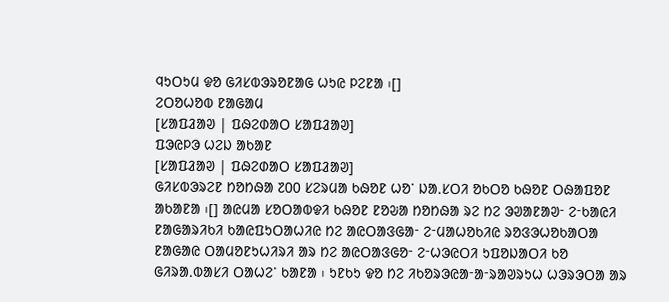ᱧᱩᱛᱩᱢ ᱫᱚ ᱜᱤᱥᱵᱳᱨᱚᱱᱟᱜ ᱦᱩᱭ ᱞᱮᱱᱟ ᱾[]
ᱮᱛᱚᱦᱚᱵ ᱱᱟᱜᱟᱢ
[ᱥᱟᱯᱲᱟᱣ | ᱯᱷᱮᱰᱟᱛ ᱥᱟᱯᱲᱟᱣ]
ᱯᱳᱭᱞᱳ ᱦᱮᱡ ᱟᱠᱟᱱ
[ᱥᱟᱯᱲᱟᱣ | ᱯᱷᱮᱰᱟᱛ ᱥᱟᱯᱲᱟᱣ]
ᱜᱤᱥᱵᱳᱨᱮᱱ ᱴᱚᱴᱷᱟ ᱗᱐᱐ ᱥᱮᱨᱢᱟ ᱠᱷᱚᱱ ᱦᱚᱸ ᱡᱟᱹᱥᱛᱤ ᱚᱠᱛᱚ ᱠᱷᱚᱱ ᱛᱷᱟᱯᱚᱱ ᱟᱠᱟᱱᱟ ᱾[] ᱟᱭᱢᱟ ᱥᱚᱛᱟᱵᱫᱤ ᱠᱷᱚᱱ ᱱᱚᱶᱟ ᱴᱚᱴᱷᱟ ᱨᱮ ᱴᱮ ᱳᱣᱟᱱᱟᱣᱼ ᱮᱼᱠᱟᱭᱤ ᱱᱟᱜᱟᱨᱤᱠᱤ ᱠᱟᱭᱯᱩᱛᱟᱦᱤᱭ ᱴᱮ ᱟᱭᱛᱟᱝᱜᱟᱼ ᱮᱼᱢᱟᱦᱚᱠᱤᱭ ᱨᱚᱝᱳᱦᱚᱠᱟᱛᱟ ᱱᱟᱜᱟᱭ ᱛᱟᱢᱚᱱᱩᱦᱤᱨᱤ ᱟᱨ ᱴᱮ ᱟᱭᱛᱟᱝᱜᱚᱼ ᱮᱼᱦᱳᱭᱛᱤ ᱩᱯᱚᱡᱟᱛᱤ ᱠᱚ ᱜᱤᱨᱟᱹᱵᱟᱥᱤ ᱛᱟᱦᱮᱸ ᱠᱟᱱᱟ ᱾ ᱩᱱᱠᱩ ᱫᱚ ᱴᱮ ᱤᱠᱚᱨᱳᱭᱟᱼᱟᱼᱨᱟᱣᱨᱩᱦ ᱦᱳᱨᱳᱛᱟ ᱟᱨ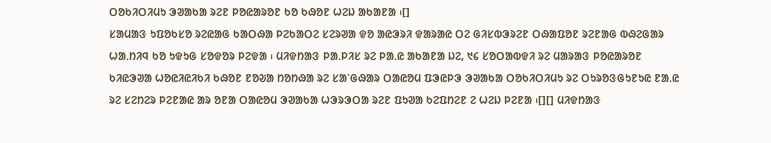ᱛᱚᱠᱤᱛᱤᱢᱩ ᱳᱣᱟᱠᱟ ᱨᱮᱱ ᱞᱚᱭᱟᱨᱚᱱ ᱠᱚ ᱠᱷᱚᱱ ᱦᱮᱡ ᱟᱠᱟᱱᱟ ᱾[]
ᱥᱟᱢᱟᱝ ᱩᱯᱚᱠᱥᱚ ᱨᱮᱭᱟᱜ ᱠᱟᱛᱷᱟ ᱞᱮᱠᱟᱛᱮ ᱥᱮᱨᱣᱟ ᱫᱚ ᱟᱭᱳᱨᱤ ᱫᱟᱨᱟᱭ ᱛᱮ ᱜᱤᱥᱵᱳᱨᱮᱱ ᱛᱷᱟᱯᱚᱱ ᱨᱮᱱᱟᱜ ᱵᱷᱮᱜᱟᱨ ᱦᱟᱹᱴᱤᱧ ᱠᱚ ᱩᱫᱩᱜ ᱥᱚᱫᱚᱨ ᱞᱮᱫᱟ ᱾ ᱢᱤᱫᱴᱟᱝ ᱞᱟᱹᱞᱤᱥ ᱨᱮ ᱞᱟᱹᱭ ᱟᱠᱟᱱᱟ ᱡᱮ, ᱑᱔ ᱥᱚᱛᱟᱵᱫᱤ ᱨᱮ ᱢᱟᱨᱟᱝ ᱞᱚᱭᱟᱨᱚᱱ ᱠᱤᱭᱳᱣᱟ ᱦᱚᱭᱤᱭᱤᱠᱤ ᱠᱷᱚᱱ ᱱᱚᱶᱟ ᱴᱚᱴᱷᱟ ᱨᱮ ᱥᱟᱸᱜᱷᱟᱨ ᱛᱟᱭᱚᱢ ᱯᱳᱭᱞᱳ ᱳᱣᱟᱠᱟ ᱛᱚᱠᱤᱛᱤᱢᱩ ᱨᱮ ᱛᱩᱨᱚᱝᱜᱩᱱᱩᱭ ᱱᱟᱹᱭ ᱨᱮ ᱥᱮᱴᱮᱨ ᱞᱮᱱᱟᱭ ᱟᱨ ᱚᱱᱟ ᱛᱟᱭᱚᱢ ᱳᱣᱟᱠᱟ ᱦᱳᱨᱳᱛᱟ ᱨᱮᱱ ᱯᱩᱣᱟ ᱠᱮᱯᱴᱮᱱ ᱮ ᱦᱮᱡ ᱞᱮᱱᱟ ᱾[][] ᱢᱤᱫᱴᱟᱝ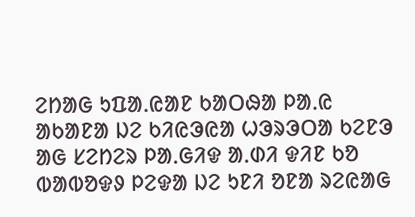ᱮᱴᱟᱜ ᱩᱯᱟᱹᱭᱟᱱ ᱠᱟᱛᱷᱟ ᱞᱟᱹᱭ ᱟᱠᱟᱱᱟ ᱡᱮ ᱠᱤᱭᱳᱭᱟ ᱦᱳᱨᱳᱛᱟ ᱠᱮᱱᱳ ᱟᱜ ᱥᱮᱴᱮᱨ ᱞᱟᱹᱜᱤᱫ ᱟᱹᱰᱤ ᱫᱤᱱ ᱠᱚ ᱵᱟᱵᱚᱫᱽ ᱞᱮᱫᱟ ᱡᱮ ᱩᱱᱤ ᱚᱱᱟ ᱨᱮᱭᱟᱜ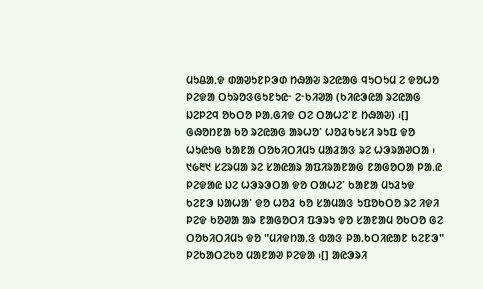ᱢᱩᱪᱟᱹᱫ ᱰᱟᱣᱩᱱᱞᱳᱰ ᱴᱷᱟᱶ ᱨᱮᱭᱟᱜ ᱧᱩᱛᱩᱢ ᱮ ᱫᱚᱦᱚ ᱞᱮᱫᱟ ᱛᱩᱨᱚᱝᱜᱩᱱᱩᱭᱼ ᱮᱼᱠᱤᱣᱟ (ᱠᱤᱭᱳᱭᱟ ᱨᱮᱭᱟᱜ ᱡᱮᱞᱮᱧ ᱚᱠᱛᱚ ᱞᱟᱹᱜᱤᱫ ᱛᱮ ᱛᱟᱦᱮᱸᱱ ᱴᱷᱟᱶ) ᱾[]
ᱜᱷᱚᱴᱱᱟ ᱠᱚ ᱨᱮᱭᱟᱜ ᱟᱨᱦᱚᱸ ᱦᱚᱲᱠᱩᱥᱤ ᱨᱩᱯ ᱫᱚ ᱦᱩᱭᱩᱜ ᱠᱟᱱᱟ ᱛᱚᱠᱤᱛᱤᱢᱩ ᱢᱟᱲᱟᱝ ᱨᱮ ᱦᱳᱨᱟᱣᱛᱟ ᱾ ᱑᱙᱓᱑ ᱥᱮᱨᱢᱟ ᱨᱮ ᱥᱟᱭᱟᱨ ᱟᱯᱤᱨᱟᱱᱟᱜ ᱱᱟᱜᱚᱛᱟ ᱞᱟᱹᱭ ᱞᱮᱫᱟᱭ ᱡᱮ ᱦᱳᱨᱳᱛᱟ ᱫᱚ ᱛᱟᱦᱮᱸ ᱠᱟᱱᱟ ᱢᱩᱲᱩᱫ ᱠᱮᱱᱳ ᱡᱟᱦᱟᱸ ᱫᱚ ᱦᱚᱲ ᱠᱚ ᱥᱟᱢᱟᱝ ᱩᱯᱚᱠᱛᱚ ᱨᱮ ᱤᱫᱤ ᱞᱮᱫ ᱠᱚᱣᱟ ᱟᱨ ᱱᱟᱜᱚᱛᱤ ᱯᱳᱨᱩ ᱫᱚ ᱥᱟᱱᱟᱢ ᱚᱠᱛᱚ ᱜᱮ ᱛᱚᱠᱤᱛᱤᱢᱩ ᱫᱚ "ᱢᱤᱫᱴᱟᱹᱝ ᱵᱟᱝ ᱞᱟᱹᱠᱛᱤᱭᱟᱱ ᱠᱮᱱᱳ" ᱞᱮᱠᱟᱛᱮᱠᱚ ᱢᱟᱱᱟᱣ ᱞᱮᱫᱟ ᱾[] ᱟᱭᱳᱨᱤ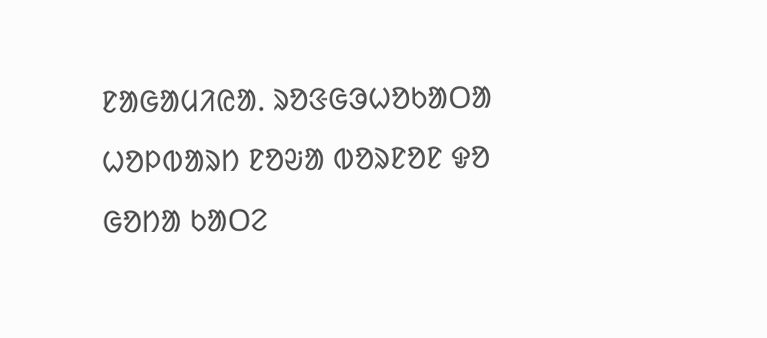ᱱᱟᱜᱟᱢᱤᱭᱟᱹ ᱨᱚᱝᱜᱳᱦᱚᱠᱟᱛᱟ ᱦᱚᱞᱵᱟᱨᱴ ᱱᱚᱶᱟ ᱵᱚᱨᱱᱚᱱ ᱫᱚ ᱜᱚᱴᱟ ᱠᱟᱛᱮ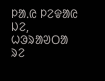ᱞᱟᱹᱭ ᱞᱮᱫᱟᱭ ᱡᱮ, ᱦᱳᱨᱟᱣᱛᱟ ᱨᱮ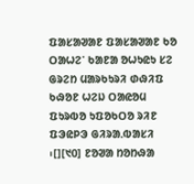ᱯᱟᱥᱟᱣᱟᱱ ᱯᱟᱥᱟᱣᱟᱱ ᱠᱚ ᱛᱟᱦᱮᱸ ᱠᱟᱱᱟ ᱚᱦᱩᱭᱩ ᱥᱮ ᱜᱨᱮᱴ ᱢᱟᱨᱠᱩᱨᱤ ᱰᱷᱤᱯ ᱠᱷᱚᱱ ᱦᱮᱡ ᱛᱟᱭᱚᱢ ᱯᱩᱨᱵᱚ ᱩᱯᱚᱠᱛᱚ ᱨᱤᱱ ᱯᱳᱭᱞᱳ ᱜᱤᱨᱟᱹᱵᱟᱥᱤ ᱾[][᱑᱐] ᱱᱚᱣᱟ ᱴᱚᱴᱷᱟ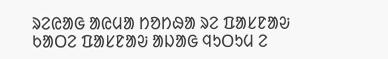ᱨᱮᱭᱟᱜ ᱟᱭᱢᱟ ᱴᱚᱴᱷᱟ ᱨᱮ ᱯᱟᱥᱱᱟᱶ ᱠᱟᱛᱮ ᱯᱟᱥᱱᱟᱶ ᱟᱡᱟᱜ ᱧᱩᱛᱩᱢ ᱮ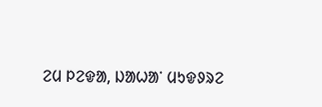ᱮᱢ ᱞᱮᱫᱟ, ᱡᱟᱦᱟᱸ ᱢᱩᱫᱽᱨᱮ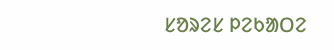ᱥᱚᱨᱮᱥ ᱞᱮᱠᱟᱛᱮ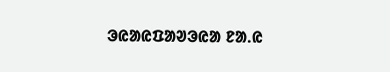ᱳᱭᱟᱭᱯᱟᱣᱳᱭᱟ ᱱᱟᱹᱭ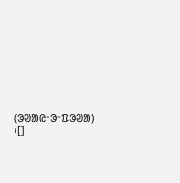(ᱳᱣᱟᱭᱼᱳᱼᱯᱳᱣᱟ) ᱾[]